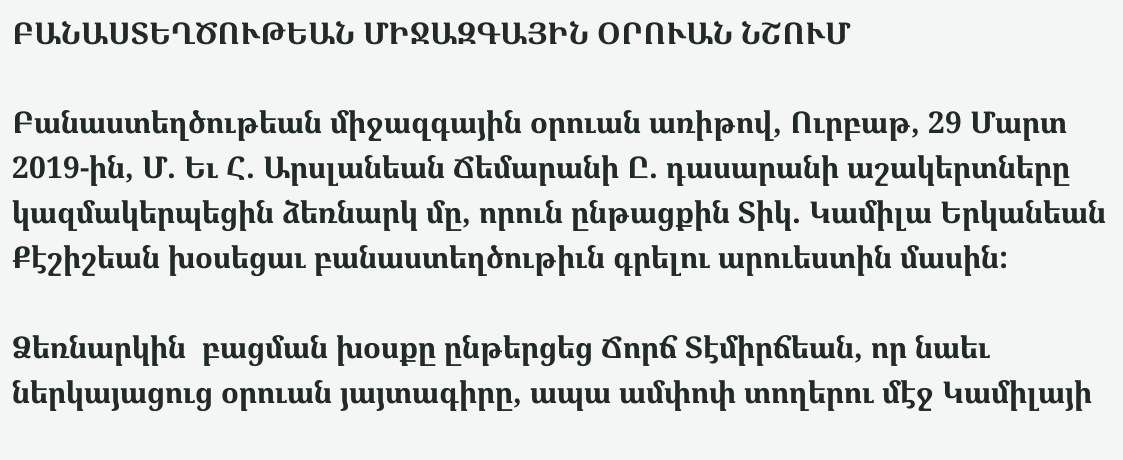ԲԱՆԱՍՏԵՂԾՈՒԹԵԱՆ ՄԻՋԱԶԳԱՅԻՆ ՕՐՈՒԱՆ ՆՇՈՒՄ

Բանաստեղծութեան միջազգային օրուան առիթով, Ուրբաթ, 29 Մարտ 2019-ին, Մ. Եւ Հ. Արսլանեան Ճեմարանի Ը. դասարանի աշակերտները կազմակերպեցին ձեռնարկ մը, որուն ընթացքին Տիկ. Կամիլա Երկանեան Քէշիշեան խօսեցաւ բանաստեղծութիւն գրելու արուեստին մասին:

Ձեռնարկին  բացման խօսքը ընթերցեց Ճորճ Տէմիրճեան, որ նաեւ ներկայացուց օրուան յայտագիրը, ապա ամփոփ տողերու մէջ Կամիլայի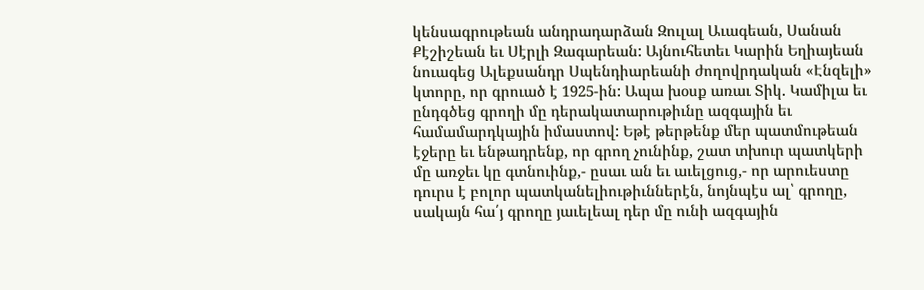կենսագրութեան անդրադարձան Զուլալ Աւագեան, Սանան Քէշիշեան եւ Սէրլի Զագարեան: Այնուհետեւ Կարին Եղիայեան նուագեց Ալեքսանդր Սպենդիարեանի ժողովրդական «Էնզելի» կտորը, որ գրուած է 1925-ին: Ապա խօսք առաւ Տիկ. Կամիլա եւ ընդգծեց գրողի մը դերակատարութիւնը ազգային եւ համամարդկային իմաստով: Եթէ թերթենք մեր պատմութեան էջերը եւ ենթադրենք, որ գրող չունինք, շատ տխուր պատկերի մը առջեւ կը գտնուինք,- ըսաւ ան եւ աւելցուց,- որ արուեստը դուրս է բոլոր պատկանելիութիւններէն, նոյնպէս ալ՝ գրողը, սակայն հա՛յ գրողը յաւելեալ դեր մը ունի ազգային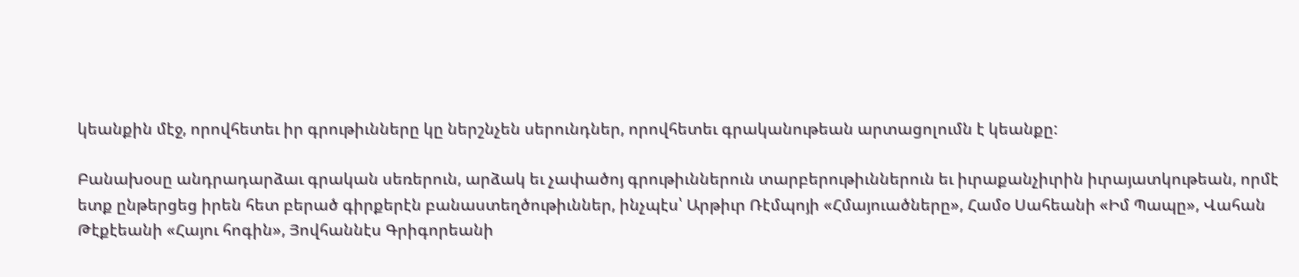կեանքին մէջ, որովհետեւ իր գրութիւնները կը ներշնչեն սերունդներ, որովհետեւ գրականութեան արտացոլումն է կեանքը:

Բանախօսը անդրադարձաւ գրական սեռերուն, արձակ եւ չափածոյ գրութիւններուն տարբերութիւններուն եւ իւրաքանչիւրին իւրայատկութեան, որմէ ետք ընթերցեց իրեն հետ բերած գիրքերէն բանաստեղծութիւններ, ինչպէս՝ Արթիւր Ռէմպոյի «Հմայուածները», Համօ Սահեանի «Իմ Պապը», Վահան Թէքէեանի «Հայու հոգին», Յովհաննէս Գրիգորեանի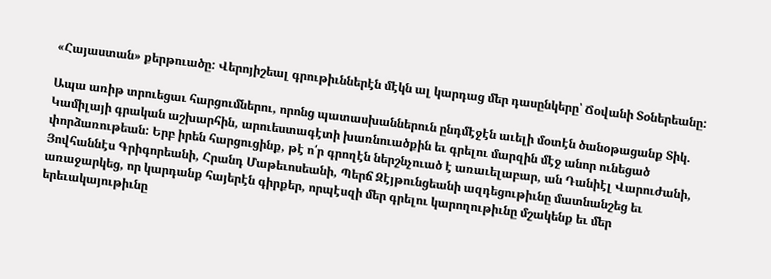«Հայաստան» քերթուածը: Վերոյիշեալ գրութիւններէն մէկն ալ կարդաց մեր դասընկերը՝ Ճօվանի Տօներեանը:

Ապա առիթ տրուեցաւ հարցումներու, որոնց պատասխաններուն ընդմէջէն աւելի մօտէն ծանօթացանք Տիկ. Կամիլայի գրական աշխարհին, արուեստագէտի խառնուածքին եւ գրելու մարզին մէջ անոր ունեցած փորձառութեան: Երբ իրեն հարցուցինք, թէ ո՛ր գրողէն ներշնչուած է առաւելաբար, ան Դանիէլ Վարուժանի, Յովհաննէս Գրիգորեանի, Հրանդ Մաթեւոսեանի, Պերճ Զէյթունցեանի ազդեցութիւնը մատնանշեց եւ առաջարկեց, որ կարդանք հայերէն գիրքեր, որպէսզի մեր գրելու կարողութիւնը մշակենք եւ մեր երեւակայութիւնը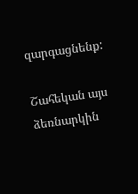զարգացնենք:

Շահեկան այս ձեռնարկին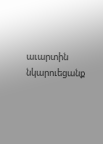աւարտին նկարուեցանք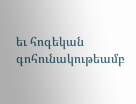եւ հոգեկան գոհունակութեամբ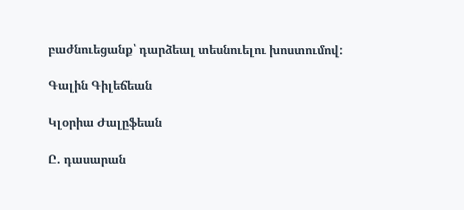բաժնուեցանք՝ դարձեալ տեսնուելու խոստումով:

Գալին Գիլեճեան

Կլօրիա Ժալըֆեան

Ը. դասարան